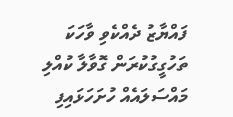ފައްޔާޒު ދެއްކެވި ވާހަކަ ތަހުގީގުކުރަން ގޮވާލާ ކުއްލި މައްސަލައެއް ހުށަހަޅައިފި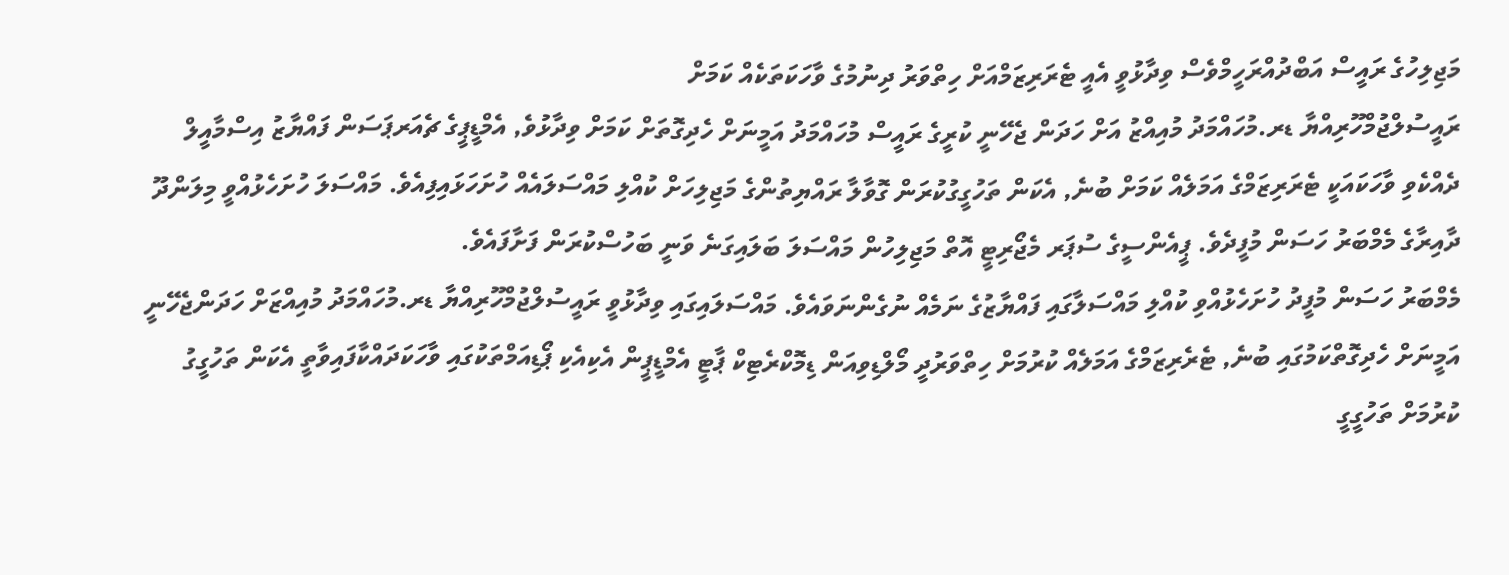މަޖިލިހުގެ ރައީސް އަބްދުއްރަހީމްވެސް ވިދާޅުވީ އެއީ ޓެރަރިޒަމްއަށް ހިތްވަރު ދިނުމުގެ ވާހަކަތަކެއް ކަމަށް
ރައީސުލްޖުމްހޫރިއްޔާ ޑރ.މުހައްމަދު މުއިއްޒު އަށް ހަދަން ޖެހޭނީ ކުރީގެ ރައީސް މުހައްމަދު އަމީނަށް ހެދިގޮތަށް ކަމަށް ވިދާޅުވެ, އެމްޑީޕީގެ ޗެއަރޕަސަން ފައްޔާޒު އިސްމާއީލް ދެއްކެވި ވާހަކައަކީ ޓެރަރިޒަމްގެ އަމަލެއް ކަމަށް ބުނެ, އެކަން ތަހުގީގުކުރަން ގޮވާލާ ރައްޔިތުންގެ މަޖިލިހަށް ކުއްލި މައްސަލައެއް ހުށަހަޅައިފިއެވެ. މައްސަލަ ހުށަހެޅުއްވީ މިލަންދޫ ދާއިރާގެ މެމްބަރު ހަސަން މުފީދެވެ. ޕީއެންސީގެ ސުޕަރ މެޖޯރިޓީ އޮތް މަޖިލިހުން މައްސަލަ ބަލައިގަނެ ވަނީ ބަހުސްކުރަން ފަށާފައެވެ.
މެމްބަރު ހަސަން މުފީދު ހުށަހެޅުއްވި ކުއްލި މައްސަލާގައި ފައްޔާޒުގެ ނަމެއް ނުގެންނަވައެވެ. މައްސަލައިގައި ވިދާޅުވީ ރައީސުލްޖުމްހޫރިއްޔާ ޑރ.މުހައްމަދު މުއިއްޒަށް ހަދަންޖެހޭނީ އަމީނަށް ހެދިގޮތްކަމުގައި ބުނެ, ޓެރެރިޒަމްގެ އަމަލެއް ކުރުމަށް ހިތްވަރުދީ މޯލްޑިވިއަން ޑިމޮކްރެޓިކް ޕާޓީ އެމްޑީޕީން އެކިއެކި ޕޯޑިއަމްތަކުގައި ވާހަކަދައްކާފައިވާތީ އެކަން ތަހުގީގު ކުރުމަށް ތަހުގީގީ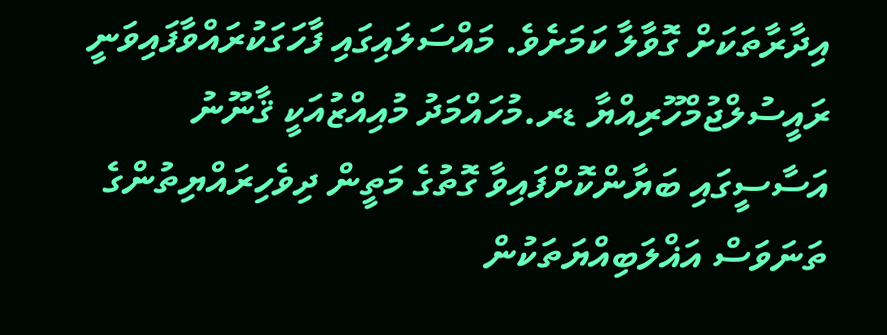އިދާރާތަކަށް ގޮވާލާ ކަމަށެވެ. މައްސަލައިގައި ފާހަގަކުރައްވާފައިވަނީ ރައީސުލްޖުމްހޫރިއްޔާ ޑރ.މުހައްމަދު މުއިއްޒުއަކީ ޤާނޫނު އަސާސީގައި ބަޔާންކޮށްފައިވާ ގޮތުގެ މަތީން ދިވެހިރައްޔިތުންގެ ތަނަވަސް އަޣްލަބިއްޔަތަކުން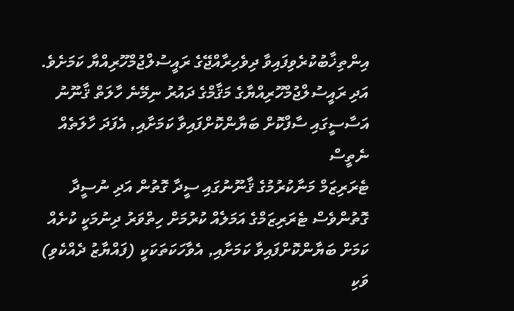އިންތިޚާބުކުރެވިފައިވާ ދިވެހިރާއްޖޭގެ ރައީސުލްޖުމްހޫރިއްޔާ ކަމަށެވެ. އަދި ރައީސުލްޖުމްހޫރިއްޔާގެ މަޤާމްގެ ދައުރު ނިމޭނެ ހާލަތް ޤާނޫނު އަސާސީގައި ސާފްކޮށް ބަޔާންކޮށްފައިވާ ކަމަށާއި, އެފަދަ ހާލަތެއް ނެތީސް
ޓެރަރިޒަމް މަނާކުރުމުގެ ޤާނޫނުގައި ސީދާ ގޮތުން އަދި ނުސީދާ ގޮތުންވެސް ޓެރަރިޒަމްގެ އަމަލެއް ކުރުމަށް ހިތްވަރު ދިނުމަކީ ކުށެއް ކަމަށް ބަޔާންކޮށްފައިވާ ކަމަށާއި, އެވާހަކަތަކަކީ (ފައްޔާޒު ދެއްކެވި) ވަކި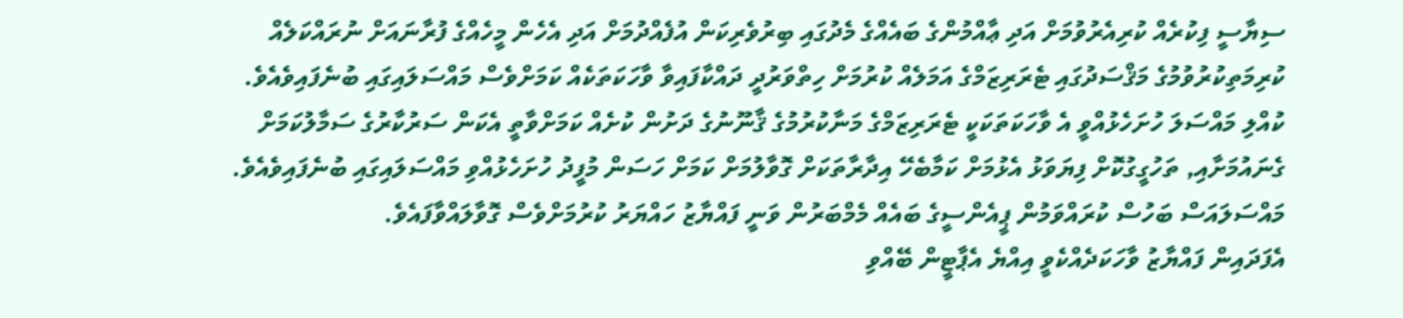ސިޔާސީ ފިކުރެއް ކުރިއެރުވުމަށް އަދި ޢާއްމުންގެ ބައެއްގެ މެދުގައި ބިރުވެރިކަން އުފެއްދުމަށް އަދި އެހެން މީހެއްގެ ފުރާނައަށް ނުރައްކަލެއް ކުރިމަތިކުރުވުމުގެ މަޤްސަދުގައި ޓެރަރިޒަމްގެ އަމަލެއް ކުރުމަށް ހިތްވަރުދީ ދައްކާފައިވާ ވާހަކަތަކެއް ކަމަށްވެސް މައްސަލައިގައި ބުނެފައިވެއެވެ.
ކުއްލި މައްސަލަ ހުށަހެޅުއްވީ އެ ވާހަކަތަކަކީ ޓެރަރިޒަމްގެ މަނާކުރުމުގެ ޤާނޫނުގެ ދަށުން ކުށެއް ކަމަށްވާތީ އެކަން ސަރުކާރުގެ ސަމާލުކަމަށް ގެނައުމަށާއި, ތަހުގީގުކޮށް ފިޔަވަޅު އެޅުމަށް ކަމާބެހޭ އިދާރާތަކަށް ގޮވާލުމަށް ކަމަށް ހަސަން މުފީދު ހުށަހެޅުއްވި މައްސަލައިގައި ބުނެފައިވެއެވެ.
މައްސަލައަސް ބަހުސް ކުރައްވަމުން ޕީއެންސީގެ ބައެއް މެމްބަރުން ވަނީ ފައްޔާޒު ހައްޔަރު ކުރުމަށްވެސް ގޮވާލައްވާފައެވެ.
އެފަދައިން ފައްޔާޒު ވާހަކަދެއްކެވީ އިއްޔެ އެޕާޓީން ބޭއްވި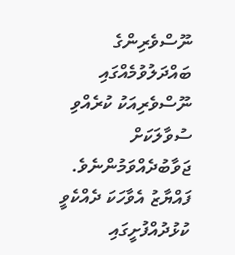ނޫސްވެރިންގެ ބައްދަލުވުމެއްގައި ނޫސްވެރިއަކު ކުރެއްވި ސުވާލަކަށް ޖަވާބުދެއްވަމުންނެވެ. ފައްޔާޒު އެވާހަކަ ދެއްކެވީ ކުޅުދުއްފުށީގައި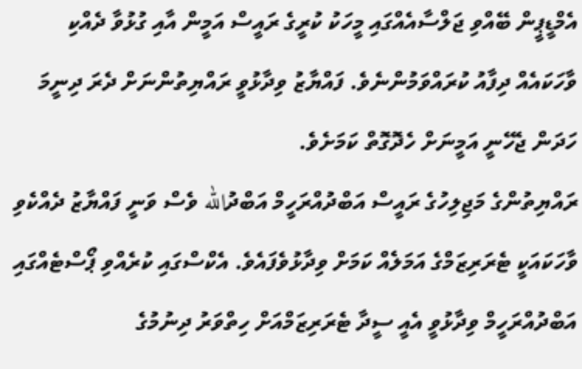އެމްޑީޕީން ބޭއްވި ޖަލްސާއެއްގައި މީހަކު ކުރީގެ ރައީސް އަމީން އާއި ގުޅުވާ ދެއްކި ވާހަކައެއް ދިފާއު ކުރައްވަމުންނެވެ. ފައްޔާޒު ވިދާޅުވީ ރައްޔިތުންނަށް ދެރަ ދިނީމަ ހަދަން ޖެހޭނީ އަމީނަށް ހެދޮގޮތް ކަމަށެވެ.
ރައްޔިތުންގެ މަޖިލިހުގެ ރައީސް އަބްދުއްރަހީމް އަބްދުالله ވެސް ވަނީ ފައްޔާޒު ދެއްކެވި ވާހަކައަކީ ޓެރަރިޒަމްގެ އަމަލެއް ކަމަށް ވިދާޅުވެފައެވެ. އެކްސްގައި ކުރެއްވި ޕޯސްޓެއްގައި އަބްދުއްރަހީމް ވިދާޅުވީ އެއީ ސީދާ ޓެރަރިޒަމްއަށް ހިތްވަރު ދިނުމުގެ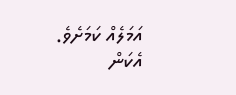އަމަލެއް ކަމަށެވެ. އެކަން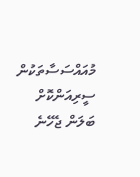މުއައްސަސާތަކުން ސީރިއަންކޮށް ބަލަން ޖެހޭނެ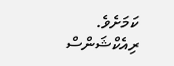ކަމަށެވެ.
ރިއެކްޝަންސް